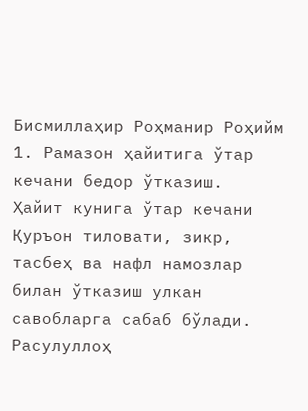Бисмиллаҳир Роҳманир Роҳийм
1. Рамазон ҳайитига ўтар кечани бедор ўтказиш.
Ҳайит кунига ўтар кечани Қуръон тиловати, зикр, тасбеҳ ва нафл намозлар билан ўтказиш улкан савобларга сабаб бўлади. Расулуллоҳ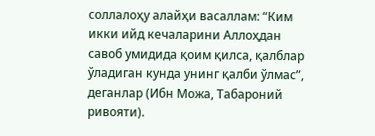соллалоҳу алайҳи васаллам: “Ким икки ийд кечаларини Аллоҳдан савоб умидида қоим қилса, қалблар ўладиган кунда унинг қалби ўлмас”, деганлар (Ибн Можа, Табароний ривояти).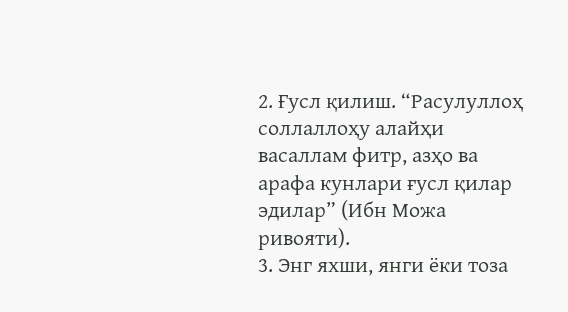2. Ғусл қилиш. “Расулуллоҳ соллаллоҳу алайҳи васаллам фитр, азҳо ва арафа кунлари ғусл қилар эдилар” (Ибн Можа ривояти).
3. Энг яхши, янги ёки тоза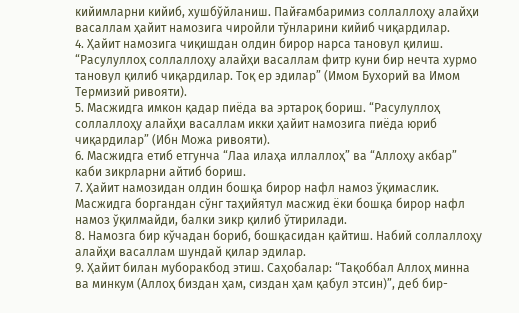кийимларни кийиб, хушбўйланиш. Пайғамбаримиз соллаллоҳу алайҳи васаллам ҳайит намозига чиройли тўнларини кийиб чиқардилар.
4. Ҳайит намозига чиқишдан олдин бирор нарса тановул қилиш. “Расулуллоҳ соллаллоҳу алайҳи васаллам фитр куни бир нечта хурмо тановул қилиб чиқардилар. Тоқ ер эдилар” (Имом Бухорий ва Имом Термизий ривояти).
5. Масжидга имкон қадар пиёда ва эртароқ бориш. “Расулуллоҳ соллаллоҳу алайҳи васаллам икки ҳайит намозига пиёда юриб чиқардилар” (Ибн Можа ривояти).
6. Масжидга етиб етгунча “Лаа илаҳа иллаллоҳ” ва “Аллоҳу акбар” каби зикрларни айтиб бориш.
7. Ҳайит намозидан олдин бошқа бирор нафл намоз ўқимаслик. Масжидга боргандан сўнг таҳийятул масжид ёки бошқа бирор нафл намоз ўқилмайди, балки зикр қилиб ўтирилади.
8. Намозга бир кўчадан бориб, бошқасидан қайтиш. Набий соллаллоҳу алайҳи васаллам шундай қилар эдилар.
9. Ҳайит билан муборакбод этиш. Саҳобалар: “Тақоббал Аллоҳ минна ва минкум (Аллоҳ биздан ҳам, сиздан ҳам қабул этсин)”, деб бир-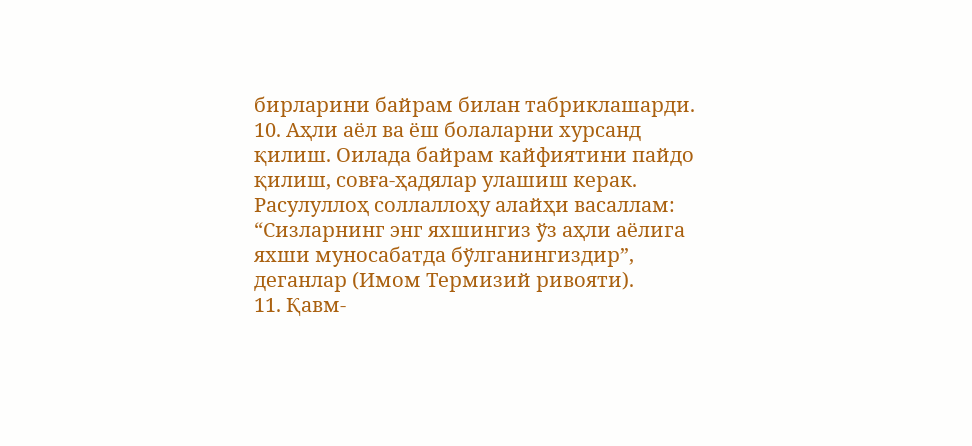бирларини байрам билан табриклашарди.
10. Аҳли аёл ва ёш болаларни хурсанд қилиш. Оилада байрам кайфиятини пайдо қилиш, совға-ҳадялар улашиш керак. Расулуллоҳ соллаллоҳу алайҳи васаллам: “Сизларнинг энг яхшингиз ўз аҳли аёлига яхши муносабатда бўлганингиздир”, деганлар (Имом Термизий ривояти).
11. Қавм-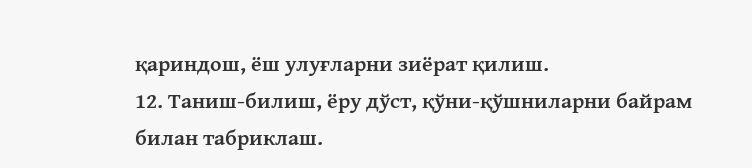қариндош, ёш улуғларни зиёрат қилиш.
12. Таниш-билиш, ёру дўст, қўни-қўшниларни байрам билан табриклаш.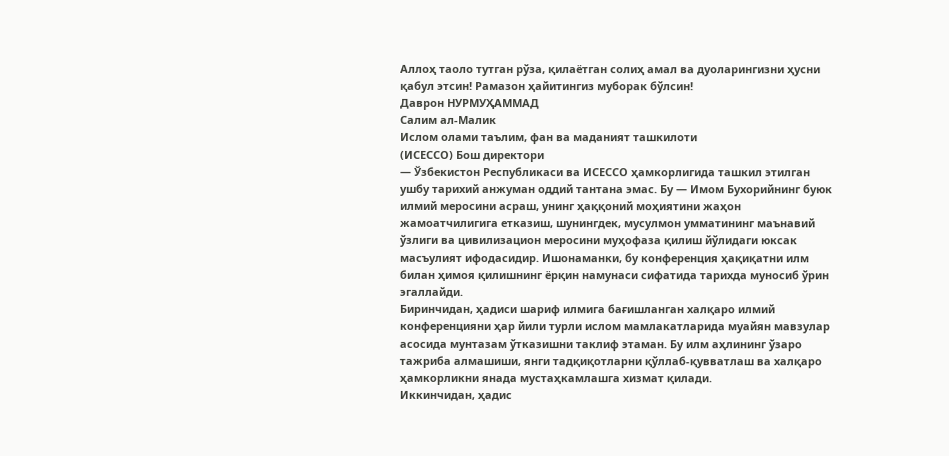Аллоҳ таоло тутган рўза, қилаётган солиҳ амал ва дуоларингизни ҳусни қабул этсин! Рамазон ҳайитингиз муборак бўлсин!
Даврон НУРМУҲАММАД
Салим ал-Малик
Ислом олами таълим, фан ва маданият ташкилоти
(ИCEСCО) Бош директори
— Ўзбекистон Республикаси ва ИCEСCО ҳамкорлигида ташкил этилган ушбу тарихий анжуман оддий тантана эмас. Бу — Имом Бухорийнинг буюк илмий меросини асраш, унинг ҳаққоний моҳиятини жаҳон жамоатчилигига етказиш, шунингдек, мусулмон умматининг маънавий ўзлиги ва цивилизацион меросини муҳофаза қилиш йўлидаги юксак масъулият ифодасидир. Ишонаманки, бу конференция ҳақиқатни илм билан ҳимоя қилишнинг ёрқин намунаси сифатида тарихда муносиб ўрин эгаллайди.
Биринчидан, ҳадиси шариф илмига бағишланган халқаро илмий конференцияни ҳар йили турли ислом мамлакатларида муайян мавзулар асосида мунтазам ўтказишни таклиф этаман. Бу илм аҳлининг ўзаро тажриба алмашиши, янги тадқиқотларни қўллаб-қувватлаш ва халқаро ҳамкорликни янада мустаҳкамлашга хизмат қилади.
Иккинчидан, ҳадис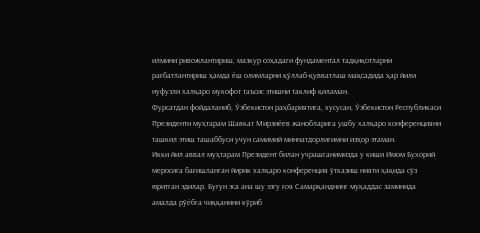илмини ривожлантириш, мазкур соҳадаги фундаментал тадқиқотларни рағбатлантириш ҳамда ёш олимларни қўллаб-қувватлаш мақсадида ҳар йили нуфузли халқаро мукофот таъсис этишни таклиф қиламан.
Фурсатдан фойдаланиб, Ўзбекистон раҳбариятига, хусусан, Ўзбекистон Республикаси Президенти муҳтарам Шавкат Мирзиёев жанобларига ушбу халқаро конференцияни ташкил этиш ташаббуси учун самимий миннатдорлигимни изҳор этаман.
Икки йил аввал муҳтарам Президент билан учрашганимизда у киши Имом Бухорий меросига бағишланган йирик халқаро конференция ўтказиш нияти ҳақида сўз юритган эдилар. Бугун эса ана шу эзгу ғоя Самарқанднинг муқаддас заминида амалда рўёбга чиққанини кўриб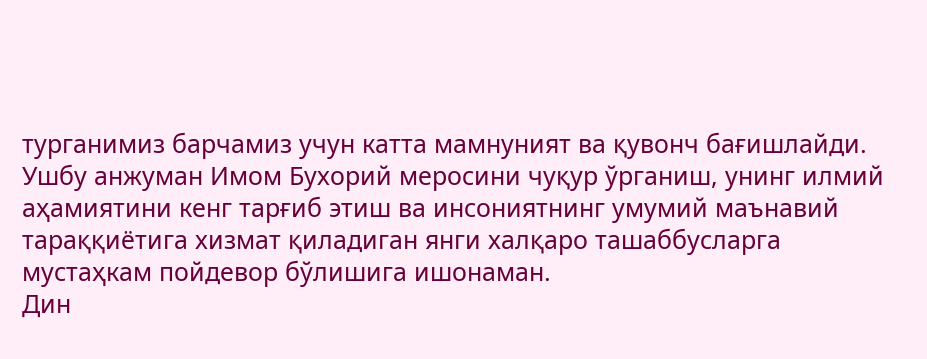турганимиз барчамиз учун катта мамнуният ва қувонч бағишлайди.
Ушбу анжуман Имом Бухорий меросини чуқур ўрганиш, унинг илмий аҳамиятини кенг тарғиб этиш ва инсониятнинг умумий маънавий тараққиётига хизмат қиладиган янги халқаро ташаббусларга мустаҳкам пойдевор бўлишига ишонаман.
Дин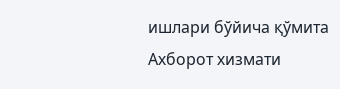ишлари бўйича қўмита
Ахборот хизмати